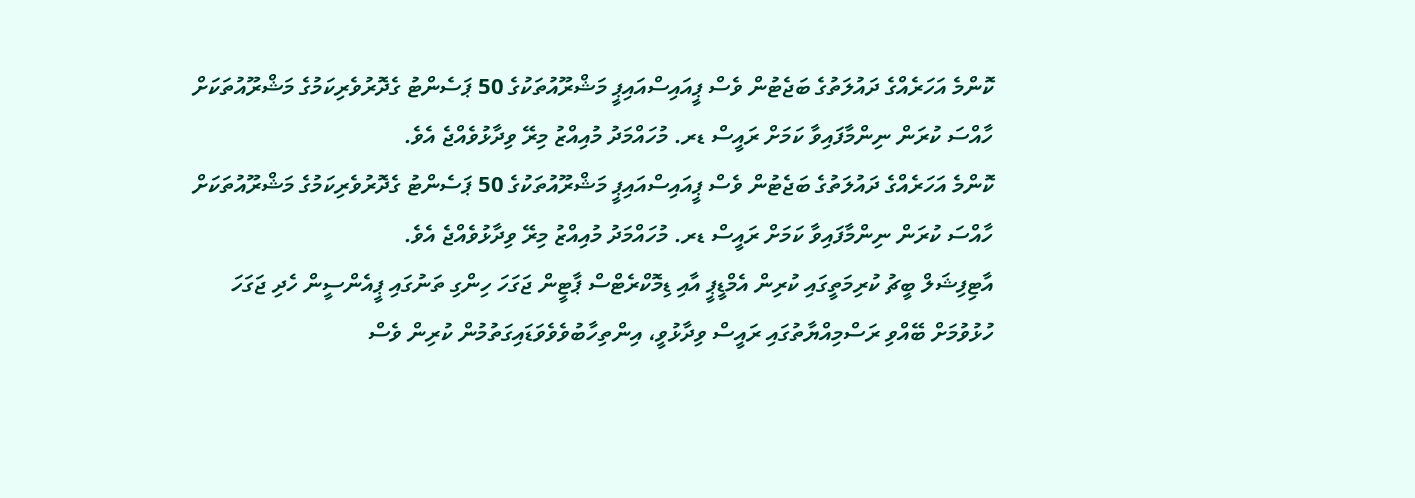ކޮންމެ އަހަރެއްގެ ދައުލަތުގެ ބަޖެޓުން ވެސް ޕީއައިސްއައިޕީ މަޝްރޫއުތަކުގެ 50 ޕަސެންޓު ގެދޮރުވެރިކަމުގެ މަޝްރޫއުތަކަށް ހާއްސަ ކުރަން ނިންމާފައިވާ ކަމަށް ރައީސް ޑރ. މުހައްމަދު މުއިއްޒު މިރޭ ވިދާޅުވެއްޖެ އެވެ.
ކޮންމެ އަހަރެއްގެ ދައުލަތުގެ ބަޖެޓުން ވެސް ޕީއައިސްއައިޕީ މަޝްރޫއުތަކުގެ 50 ޕަސެންޓު ގެދޮރުވެރިކަމުގެ މަޝްރޫއުތަކަށް ހާއްސަ ކުރަން ނިންމާފައިވާ ކަމަށް ރައީސް ޑރ. މުހައްމަދު މުއިއްޒު މިރޭ ވިދާޅުވެއްޖެ އެވެ.
އާޓިފިޝަލް ބީޗު ކުރިމަތީގައި ކުރިން އެމްޑީޕީ އާއި ޑިމޮކްރެޓްސް ޕާޓީން ޖަގަހަ ހިންގި ތަނުގައި ޕީއެންސީން ހެދި ޖަގަހަ ހުޅުވުމަށް ބޭއްވި ރަސްމިއްޔާތުގައި ރައީސް ވިދާޅުވީ، އިންތިހާބުވެވެވަޑައިގަތުމުން ކުރިން ވެސް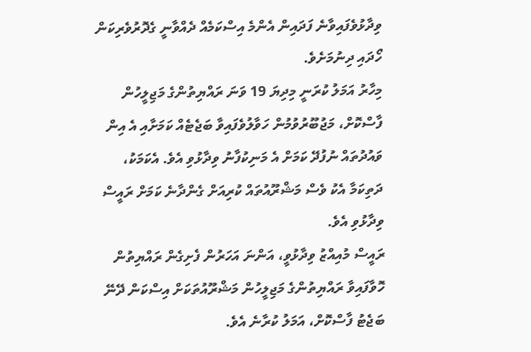ވިދާޅުވެފައިވާނެ ފަދައިން އެންމެ އިސްކަމެއް ދެއްވާނީ ގެދޮރުވެރިކަން ހޯދައި ދިނުމަށެވެ.
މިހާރު އަމަލު ކުރަނީ މިދިޔަ 19 ވަނަ ރައްޔިތުންގެ މަޖިލީހުން ފާސްކޮށް، މަޖުބޫރުވުމުން ހަވާލުވެފައިވާ ބަޖެޓެއް ކަމަށާއި އެ އިން ވައުދުތައް ނުފުދޭ ކަމަށް އެ މަނިކުފާނު ވިދާޅުވި އެވެ. އެކަމަކު، ދަތިކަމާ އެކު ވެސް މަޝްރޫއުތައް ކުރިއަށް ގެންދާނެ ކަމަށް ރައީސް ވިދާޅުވި އެވެ.
ރައީސް މުއިއްޒު ވިދާޅުވީ، އަންނަ އަހަރުން ފެށިގެން ރައްޔިތުން ހޮވާފައިވާ ރައްޔިތުންގެ މަޖިލީހުން މަޝްރޫއުތަކަށް އިސްކަން ދޭނޭ ބަޖެޓު ފާސްކޮށް، އަމަލު ކުރާނެ އެވެ.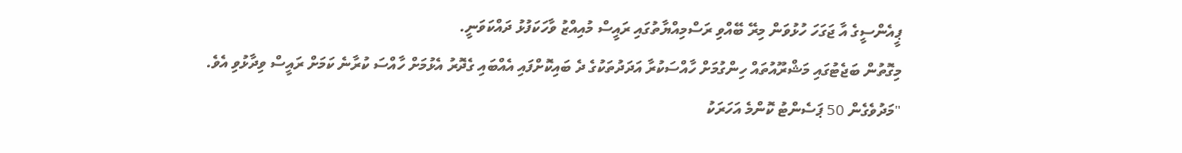ޕީއެންސީގެ އާ ޖަގަހަ ހުޅުވަން މިރޭ ބޭއްވި ރަސްމިއްޔާތުގައި ރައީސް މުއިއްޒު ވާހަކަފުޅު ދައްކަވަނީ.
މިގޮތުން ބަޖެޓުގައި މަޝްރޫއުތައް ހިންގުމަށް ހާއްސަކުރާ އަދަދުތަކުގެ ދެ ބައިކޮށްފައި އެއްބައި ގެދޮރު އެޅުމަށް ހާއްސަ ކުރާނެ ކަމަށް ރައީސް ވިދާޅުވި އެވެ.
"މަދުވެގެން 50 ޕަސެންޓު ކޮންމެ އަހަރަކު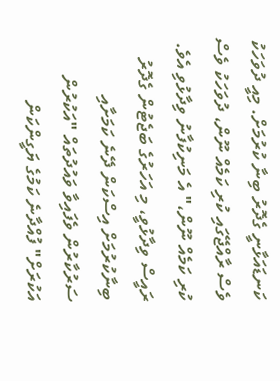ކަނޑައަޅާނީ ގެދޮރު ބިނާ ކުރުމަށް. މިއީ ދުވަހަކު ވެސް ރާއްޖޭގައި ކުރި ކަމެއް ނޫން، ދުވަހަކު ވެސް ކުރި ކަމެއް ނޫން،" އެ މަނިކުފާނު ވިދާޅުވި އެވެ.
ރައީސް ވިދާޅުވީ، މި އަހަރުގެ ބަޖެޓުން ގެދޮރު ބިނާކުރުމަށް އިސްކަން ދޭނެ ކަމަށާއި ސަރުކާރުން ވެފައިވާ ވައުދުތައް "އަކުރުން އަކުރަށް" ފުއްދާނެ ކަމުގެ ޔަގީންކަން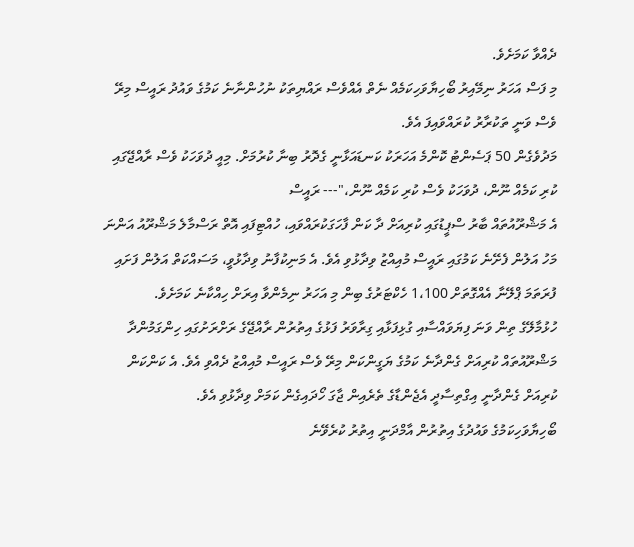ދެއްވާ ކަމަށެވެ.
މި ފަސް އަހަރު ނިމޭއިރު ބޯހިޔާވަހިކަމެއް ނެތް އެއްވެސް ރައްޔިތަކު ނުހުންނާނެ ކަމުގެ ވައުދު ރައީސް މިރޭ ވެސް ވަނީ ތަކުރާރު ކުރައްވައިފަ އެވެ.
މަދުވެގެން 50 ޕަސެންޓު ކޮންމެ އަހަރަކު ކަނޑައަޅާނީ ގެދޮރު ބިނާ ކުރުމަށް. މިއީ ދުވަހަކު ވެސް ރާއްޖޭގައި ކުރި ކަމެއް ނޫން، ދުވަހަކު ވެސް ކުރި ކަމެއް ނޫން،"--- ރައީސް
އެ މަޝްރޫއުތައް ބާރު ސްޕީޑުގައި ކުރިއަށް ދާ ކަން ފާހަގަކުރައްވައި، ހުއްޓިފައި އޮތް ރަސްމާލެ މަޝްރޫއު އަންނަ މަހު އަލުން ފެށޭނެ ކަމުގައި ރައީސް މުއިއްޒު ވިދާޅުވި އެވެ. އެ މަނިކުފާނު ވިދާޅުވީ، މަސައްކަތް އަލުން ފަށައި ފުރަތަމަ ޕްލޭނާ އެއްގޮތަށް 1،100 ހެކްޓަރުގެ ބިން މި އަހަރު ނިމެންވާ އިރަށް ހިއްކާނެ ކަމަށެވެ.
ހުޅުމާލޭގެ ތިން ވަނަ ފިޔަވައްސާއި ގުޅިފަޅާއި ގިރާވަރު ފަޅުގެ އިތުރުން ރާއްޖޭގެ ރަށްރަށުގައި ހިންގަމުންދާ މަޝްރޫއުތައް ކުރިއަށް ގެންދާނެ ކަމުގެ ޔަގީންކަން މިރޭ ވެސް ރައީސް މުއިއްޒު ދެއްވި އެވެ. އެ ކަންކަން ކުރިއަށް ގެންދާނީ އިގްތިސާދީ އެޖެންޑާގެ ތެރެއިން ޖާގަ ހޯދައިގެން ކަމަށް ވިދާޅުވި އެވެ.
ބޯހިޔާވަހިކަމުގެ ވައުދުގެ އިތުރުން އާމްދަނީ އިތުރު ކުރެވޭނެ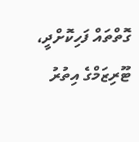ގޮތްތައް ފަހިކޮށްދީ، ޓޫރިޒަމްގެ އިތުރު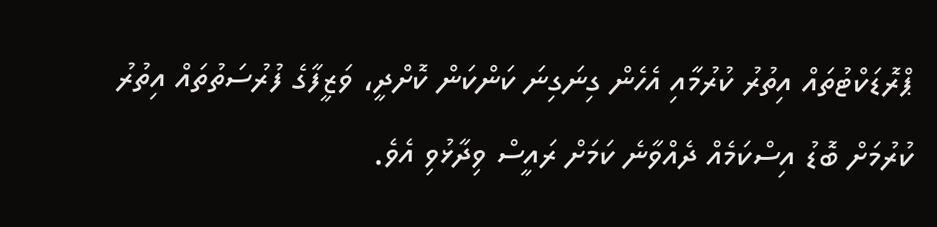ޕްރޮޑަކްޓުތައް އިތުރު ކުރުމާއި އެހެން ގިނަގިނަ ކަންކަން ކޮށްދީ، ވަޒީފާގެ ފުރުސަތުތައް އިތުރު ކުރުމަށް ބޮޑު އިސްކަމެއް ދެއްވާނެ ކަމަށް ރައީސް ވިދާޅުވި އެވެ.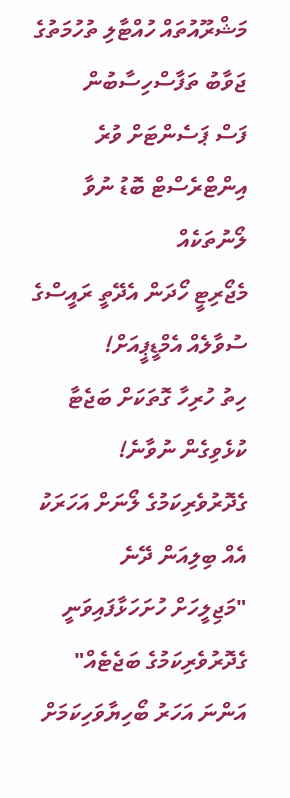މަޝްރޫއުތައް ހުއްޓާލި ތުހުމަތުގެ ޖަވާބު ތަފާސްހިސާބުން
ފަސް ޕަސެންޓަށް ވުރެ އިންޓްރެސްޓް ބޮޑު ނުވާ ލޯނުތަކެއް
މެޖޯރިޓީ ހޯދަން އެދޭތީ ރައީސްގެ ސުވާލެއް އެމްޑީޕީއަށް!
ހިތު ހުރިހާ ގޮތަކަށް ބަޖެޓާ ކުޅެވިގެން ނުވާނެ!
ގެދޮރުވެރިކަމުގެ ލޯނަށް އަހަރަކު އެއް ބިލިއަން ދޭނެ
"މަޖިލީހަށް ހުށަހަޅާފައިވަނީ ގެދޮރުވެރިކަމުގެ ބަޖެޓެއް"
އަންނަ އަހަރު ބޯހިޔާވަހިކަމަށް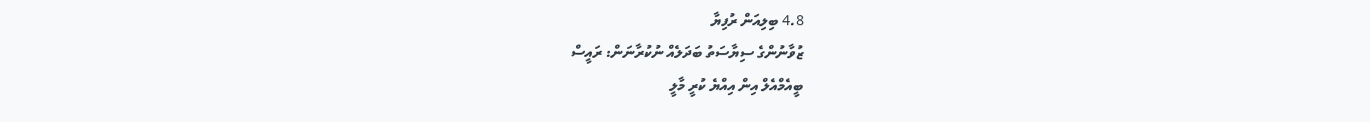4.8 ބިލިއަން ރުފިޔާ
ޒުވާނުންގެ ސިޔާސަތު ބަދަލެއް ނުކުރާނަން: ރައީސް
ބީއެމްއެލް އިން އިއްޔެ ކުރީ މާލީ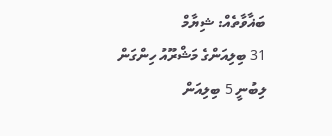ބަޣާވާތެއް: ޝިޔާމް
31 ބިލިއަންގެ މަޝްރޫއު ހިންގަން ލިބުނީ 5 ބިލިއަން